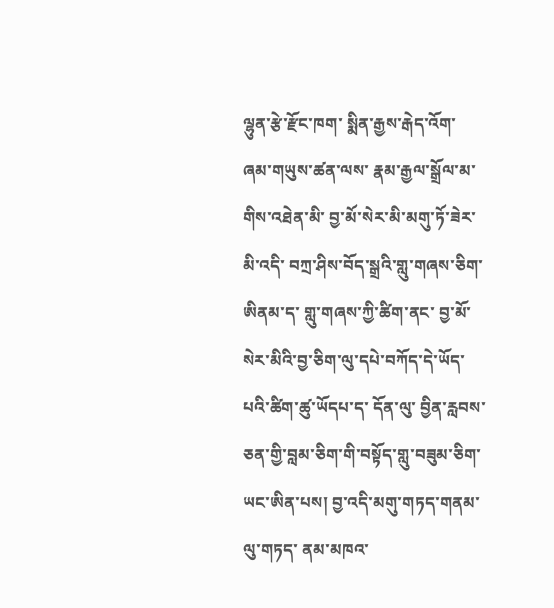ལྷུན་རྩེ་རྫོང་ཁག་ སྨིན་རྒྱས་རྒེད་འོག་ ཞམ་གཡུས་ཚན་ལས་ རྣམ་རྒྱལ་སྒྲོལ་མ་གིས་འཐེན་མི་ བྱ་མོ་སེར་མི་མགུ་ཏོ་ཟེར་མི་འདི་ བཀྲ་ཤིས་བོད་སྒྲའི་གླུ་གཞས་ཅིག་ཨིནམ་ད་ གླུ་གཞས་ཀྱི་ཚིག་ནང་ བྱ་མོ་སེར་མིའི་བྱ་ཅིག་ལུ་དཔེ་བཀོད་དེ་ཡོད་པའི་ཚིག་ཚུ་ཡོདཔ་ད་ དོན་ལུ་ བྱིན་རླབས་ཅན་གྱི་བླམ་ཅིག་གི་བསྟོད་གླུ་བཟུམ་ཅིག་ཡང་ཨིན་པས། བྱ་འདི་མགུ་གཏད་གནམ་ལུ་གཏད་ ནམ་མཁའ་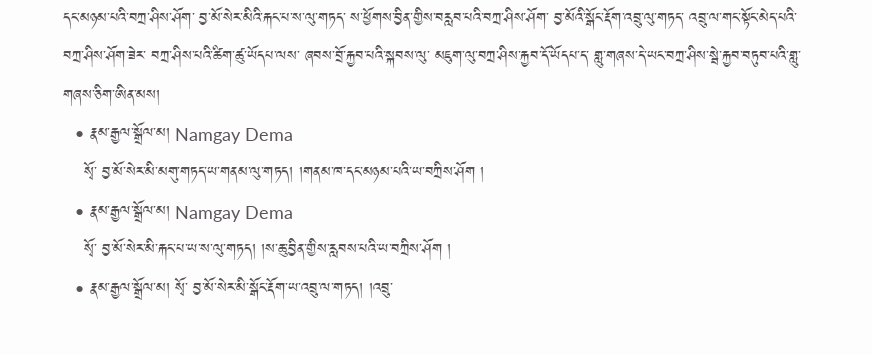དང་མཉམ་པའི་བཀྲ་ཤིས་ཤོག་ བྱ་མོ་སེར་མིའི་རྐང་པ་ས་ལུ་གཏད་ ས་ཕྱོགས་བྱིན་གྱིས་བརླབ་པའི་བཀྲ་ཤིས་ཤོག་ བྱ་མོའི་སྒོང་རྡོག་འབྲུ་ལུ་གཏད་ འབྲུ་ལ་གང་སྟོང་མེད་པའི་བཀྲ་ཤིས་ཤོག་ཟེར་ བཀྲ་ཤིས་པའི་ཚིག་ཚུ་ཡོདཔ་ལས་ ཞབས་བྲོ་རྐྱབ་པའི་སྐབས་ལུ་ མཇུག་ལུ་བཀྲ་ཤིས་རྐྱབ་དོ་ཡོདཔ་ད་ གླུ་གཞས་དེ་ཡང་བཀྲ་ཤིས་སྦེ་རྐྱབ་བཏུབ་པའི་གླུ་གཞས་ཅིག་ཨིན་མས།
  • རྣམ་རྒྱལ་སྒྲོལ་མ། Namgay Dema
    སྭོ་ བྱ་མོ་སེར་མི་མགུ་གཏད་ཡ་གནམ་ལུ་གཏད། །གནམ་ཁ་དང་མཉམ་པའི་ཡ་བཀྲིས་ཤོག །
  • རྣམ་རྒྱལ་སྒྲོལ་མ། Namgay Dema
    སྭོ་ བྱ་མོ་སེར་མི་རྐང་པ་ཡ་ས་ལུ་གཏད། །ས་ཆུ་བྱིན་གྱིས་རླབས་པའི་ཡ་བཀྲིས་ཤོག །
  • རྣམ་རྒྱལ་སྒྲོལ་མ། སྭོ་ བྱ་མོ་སེར་མི་སྒོང་རྡོག་ཡ་འབྲུ་ལ་གཏད། །འབྲུ་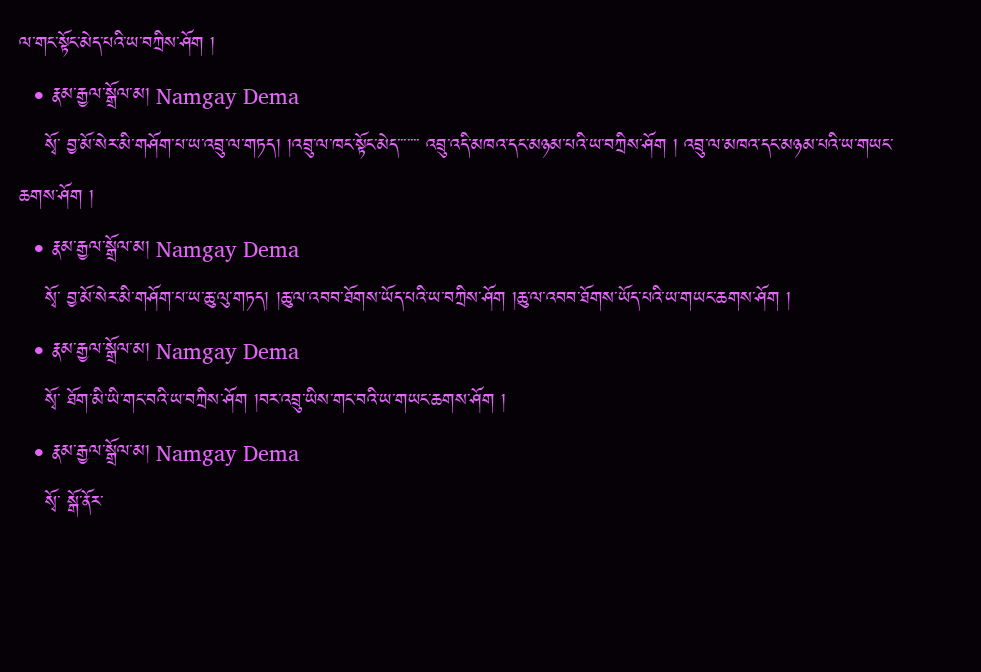ལ་གང་སྟོང་མེད་པའི་ཡ་བཀྲིས་ཤོག །
  • རྣམ་རྒྱལ་སྒྲོལ་མ། Namgay Dema
    སྭོ་ བྱ་མོ་སེར་མི་གཤོག་པ་ཡ་འབྲུ་ལ་གཏད། །འབྲུ་ལ་ཁང་སྟོང་མེད་་་་་་་ འབྲུ་འདི་མཁའ་དང་མཉམ་པའི་ཡ་བཀྲིས་ཤོག ། འབྲུ་ལ་མཁའ་དང་མཉམ་པའི་ཡ་གཡང་ཆགས་ཤོག །
  • རྣམ་རྒྱལ་སྒྲོལ་མ། Namgay Dema
    སྭོ་ བྱ་མོ་སེར་མི་གཤོག་པ་ཡ་ཆུ་ལུ་གཏད། །ཆུ་ལ་འབབ་ཐོགས་ཡོད་པའི་ཡ་བཀྲིས་ཤོག །ཆུ་ལ་འབབ་ཐོགས་ཡོད་པའི་ཡ་གཡང་ཆགས་ཤོག །
  • རྣམ་རྒྱལ་སྒྲོལ་མ། Namgay Dema
    སྭོ་ ཐོག་མི་ཡི་གང་བའི་ཡ་བཀྲིས་ཤོག །བར་འབྲུ་ཡིས་གང་བའི་ཡ་གཡང་ཆགས་ཤོག །
  • རྣམ་རྒྱལ་སྒྲོལ་མ། Namgay Dema
    སྭོ་ སྒོ་ནོར་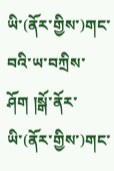ཡི་(ནོར་གྱིས་)གང་བའི་ཡ་བཀྲིས་ཤོག །སྒོ་ནོར་ཡི་(ནོར་གྱིས་)གང་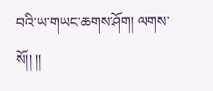བའི་ཡ་གཡང་ཆགས་ཤོག། ལགས་སོ།། །།